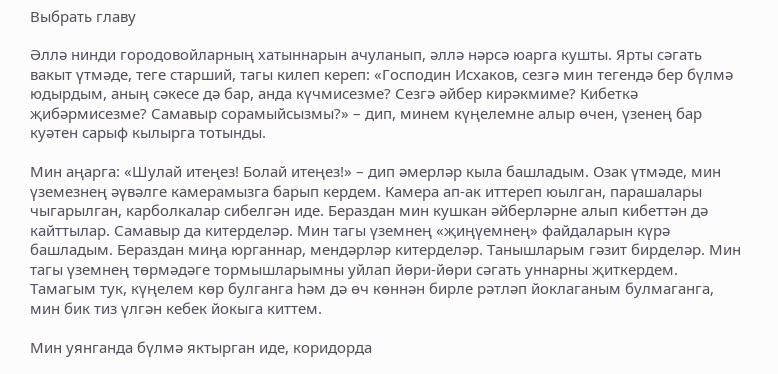Выбрать главу

Әллә нинди городовойларның хатыннарын ачуланып, әллә нәрсә юарга кушты. Ярты сәгать вакыт үтмәде, теге старший, тагы килеп кереп: «Господин Исхаков, сезгә мин тегендә бер бүлмә юдырдым, аның сәкесе дә бар, анда күчмисезме? Сезгә әйбер кирәкмиме? Кибеткә җибәрмисезме? Самавыр сорамыйсызмы?» – дип, минем күңелемне алыр өчен, үзенең бар куәтен сарыф кылырга тотынды.

Мин аңарга: «Шулай итеңез! Болай итеңез!» – дип әмерләр кыла башладым. Озак үтмәде, мин үземезнең әүвәлге камерамызга барып кердем. Камера ап-ак иттереп юылган, парашалары чыгарылган, карболкалар сибелгән иде. Бераздан мин кушкан әйберләрне алып кибеттән дә кайттылар. Самавыр да китерделәр. Мин тагы үземнең «җиңүемнең» файдаларын күрә башладым. Бераздан миңа юрганнар, мендәрләр китерделәр. Танышларым гәзит бирделәр. Мин тагы үземнең төрмәдәге тормышларымны уйлап йөри-йөри сәгать уннарны җиткердем. Тамагым тук, күңелем көр булганга һәм дә өч көннән бирле рәтләп йоклаганым булмаганга, мин бик тиз үлгән кебек йокыга киттем.

Мин уянганда бүлмә яктырган иде, коридорда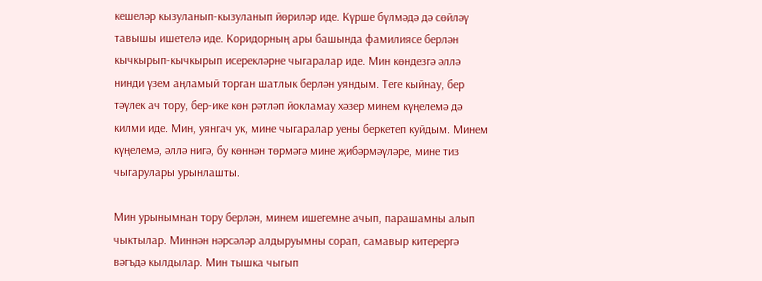кешеләр кызуланып-кызуланып йөриләр иде. Күрше бүлмәдә дә сөйләү тавышы ишетелә иде. Коридорның ары башында фамилиясе берлән кычкырып-кычкырып исерекләрне чыгаралар иде. Мин көндезгә әллә нинди үзем аңламый торган шатлык берлән уяндым. Теге кыйнау, бер тәүлек ач тору, бер-ике көн рәтләп йокламау хәзер минем күңелемә дә килми иде. Мин, уянгач ук, мине чыгаралар уены беркетеп куйдым. Минем күңелемә, әллә нигә, бу көннән төрмәгә мине җибәрмәүләре, мине тиз чыгарулары урынлашты.

Мин урынымнан тору берлән, минем ишегемне ачып, парашамны алып чыктылар. Миннән нәрсәләр алдыруымны сорап, самавыр китерергә вәгъдә кылдылар. Мин тышка чыгып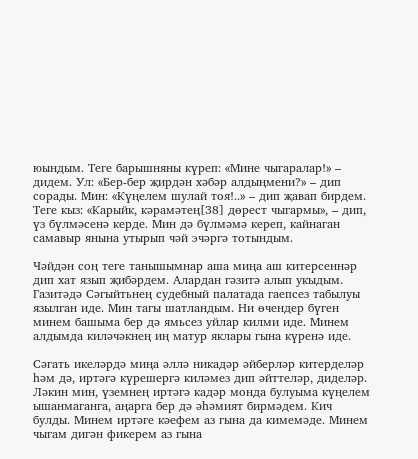юындым. Теге барышняны күреп: «Мине чыгаралар!» – дидем. Ул: «Бер-бер җирдән хәбәр алдыңмени?» – дип сорады. Мин: «Күңелем шулай тоя!..» – дип җавап бирдем. Теге кыз: «Карыйк, кәрамәтең[38] дөрест чыгармы», – дип, үз бүлмәсенә керде. Мин дә бүлмәмә кереп, кайнаган самавыр янына утырып чәй эчәргә тотындым.

Чәйдән соң теге танышымнар аша миңа аш китерсеннәр дип хат язып җибәрдем. Алардан гәзитә алып укыдым. Газитәдә Сәгыйтьнең судебный палатада гаепсез табылуы язылган иде. Мин тагы шатландым. Ни өчендер бүген минем башыма бер дә ямьсез уйлар килми иде. Минем алдымда киләчәкнең иң матур яклары гына күренә иде.

Сәгать икеләрдә миңа әллә никадәр әйберләр китерделәр һәм дә, иртәгә күрешергә киләмез дип әйттеләр, диделәр. Ләкин мин, үземнең иртәгә кадәр монда булуыма күңелем ышанмаганга, аңарга бер дә әһәмият бирмәдем. Кич булды. Минем иртәге кәефем аз гына да кимемәде. Минем чыгам дигән фикерем аз гына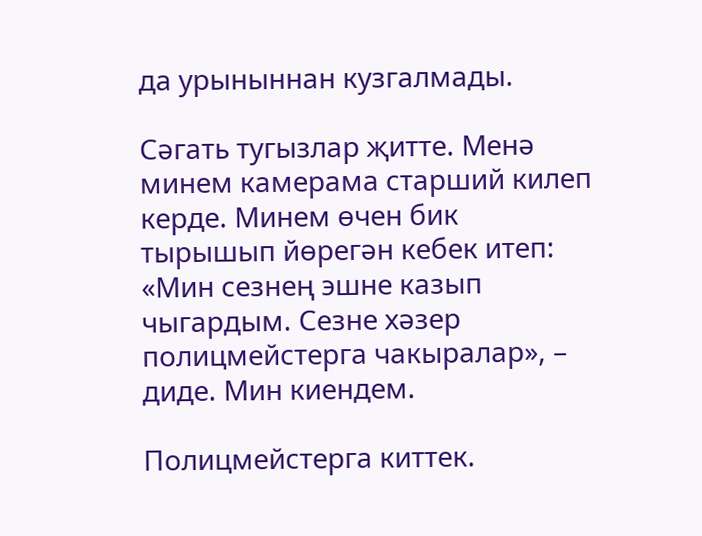да урыныннан кузгалмады.

Сәгать тугызлар җитте. Менә минем камерама старший килеп керде. Минем өчен бик тырышып йөрегән кебек итеп: «Мин сезнең эшне казып чыгардым. Сезне хәзер полицмейстерга чакыралар», – диде. Мин киендем.

Полицмейстерга киттек.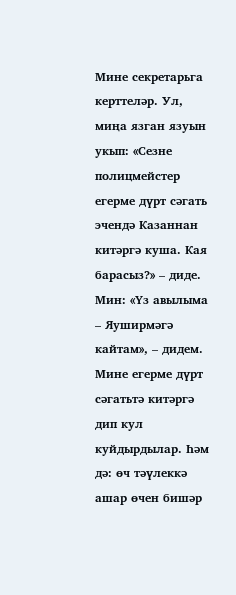Мине секретарьга керттеләр. Ул, миңа язган язуын укып: «Сезне полицмейстер егерме дүрт сәгать эчендә Казаннан китәргә куша. Кая барасыз?» – диде. Мин: «Үз авылыма – Яуширмәгә кайтам», – дидем. Мине егерме дүрт сәгатьтә китәргә дип кул куйдырдылар. Һәм дә: өч тәүлеккә ашар өчен бишәр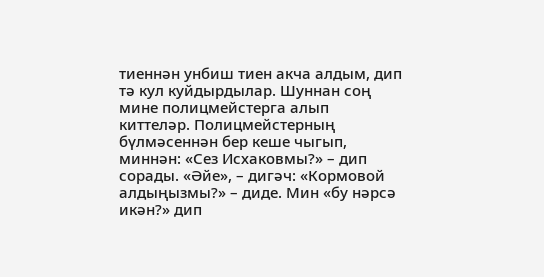тиеннән унбиш тиен акча алдым, дип тә кул куйдырдылар. Шуннан соң мине полицмейстерга алып киттеләр. Полицмейстерның бүлмәсеннән бер кеше чыгып, миннән: «Сез Исхаковмы?» – дип сорады. «Әйе», – дигәч: «Кормовой алдыңызмы?» – диде. Мин «бу нәрсә икән?» дип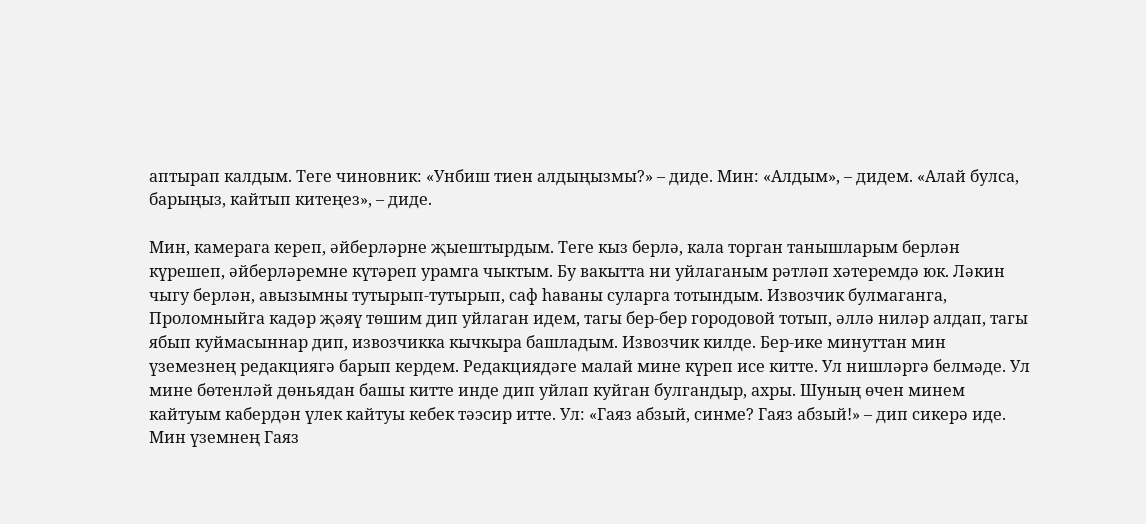аптырап калдым. Теге чиновник: «Унбиш тиен алдыңызмы?» – диде. Мин: «Алдым», – дидем. «Алай булса, барыңыз, кайтып китеңез», – диде.

Мин, камерага кереп, әйберләрне җыештырдым. Теге кыз берлә, кала торган танышларым берлән күрешеп, әйберләремне күтәреп урамга чыктым. Бу вакытта ни уйлаганым рәтләп хәтеремдә юк. Ләкин чыгу берлән, авызымны тутырып-тутырып, саф һаваны суларга тотындым. Извозчик булмаганга, Проломныйга кадәр җәяү төшим дип уйлаган идем, тагы бер-бер городовой тотып, әллә ниләр алдап, тагы ябып куймасыннар дип, извозчикка кычкыра башладым. Извозчик килде. Бер-ике минуттан мин үземезнең редакциягә барып кердем. Редакциядәге малай мине күреп исе китте. Ул нишләргә белмәде. Ул мине бөтенләй дөньядан башы китте инде дип уйлап куйган булгандыр, ахры. Шуның өчен минем кайтуым кабердән үлек кайтуы кебек тәэсир итте. Ул: «Гаяз абзый, синме? Гаяз абзый!» – дип сикерә иде. Мин үземнең Гаяз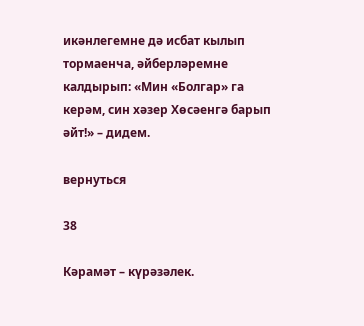икәнлегемне дә исбат кылып тормаенча, әйберләремне калдырып: «Мин «Болгар» га керәм, син хәзер Хөсәенгә барып әйт!» – дидем.

вернуться

38

Кәрамәт – күрәзәлек.